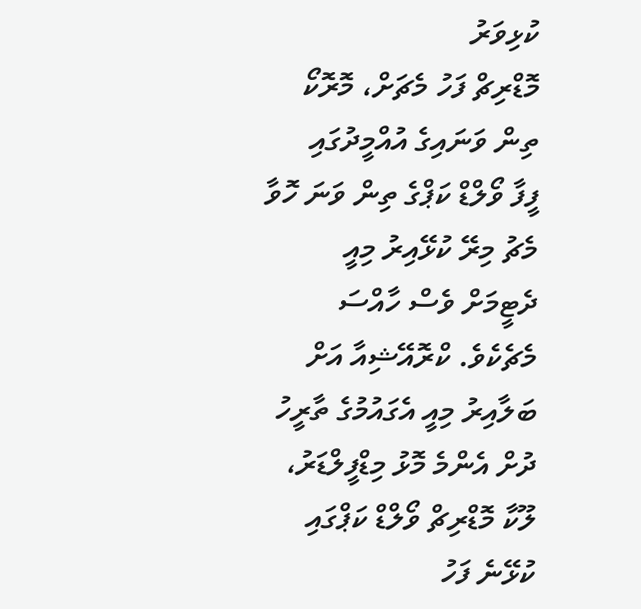ކުޅިވަރު
މޮޑްރިޗް ފަހު މެޗަށް، މޮރޮކޯ ތިން ވަނައިގެ އުއްމީދުގައި
ފީފާ ވޯލްޑް ކަޕްގެ ތިން ވަނަ ހޮވާ މެޗު މިރޭ ކުޅޭއިރު މިއީ ދެޓީމަށް ވެސް ހާއްސަ މެޗެކެވެ. ކްރޮއޭޝިއާ އަށް ބަލާއިރު މިއީ އެގައުމުގެ ތާރީހު ދުށް އެންމެ މޮޅު މިޑްފީލްޑަރު، ލޫކާ މޮޑްރިޗް ވޯލްޑް ކަޕްގައި ކުޅޭނެ ފަހު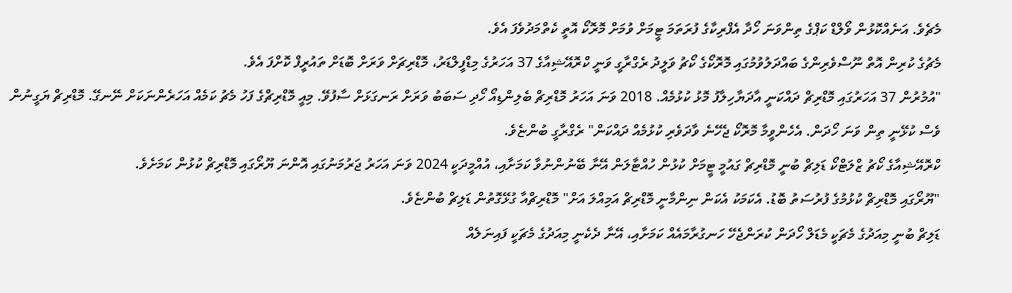މެޗެވެ. އަނެއްކޮޅުން ވޯލްޑް ކަޕްގެ ތިންވަނަ ހޯދާ އެފްރިކާގެ ފުރަތަމަ ޓީމަށް ވުމަށް މޮރޮކޯ އޮތީ ކެތްމަދުވެފަ އެވެ.
މެޗުގެ ކުރިން އޮތް ނޫސްވެރިންގެ ބައްދަލުވުމުގައި މޮރޮކޯގެ ކޯޗު ވަލީދު ރެގްރާގީ ވަނީ ކްރޮއޭޝިއާގެ 37 އަހަރުގެ މިޑްފީލްޑަރު، މޮޑްރިޗަށް ވަރަށް ބޮޑަށް ތައުރީފް ކޮށްފަ އެވެ.
"އުމުރުން 37 އަހަރުގައި މޮޑްރިޗް ދައްކަނީ އާދަޔާހިލާފު މޮޅު ކުޅުމެއް. 2018 ވަނަ އަހަރު މޮޑްރިޗް ބެލިންޑިއޯ ހޯދި ސަބަބު ވަރަށް ރަނގަޅަށް ސާފުވޭ. މިއީ މޮޑްރިޗްގެ ފަހު މެޗު ކަމެއް އަހަރެންނަކަށް ނޭނގޭ. މޮޑްރިޗް ޔަގީނުން ވެސް ކުޅޭނީ ތިން ވަނަ ހޯދަން. އެހެންވީމާ މޮރޮކޯ ޖެހޭނެ ވާދަވެރި ކުޅުމެއް ދައްކަން" ރެގްރާގީ ބުންޏެވެ.
ކްރޮއޭޝިއާގެ ކޯޗު ޒްލަޓްކޯ ޑަލިޗް ބުނީ މޮޑްރިޗް ގައުމީ ޓީމަށް ކުޅުން ހުއްޓާލަން އޭނާ ބޭނުންނުވާ ކަމަށާއި، އުއްމީދަކީ 2024 ވަނަ އަހަރު ޖަރުމަނުގައި އޮންނަ ޔޫރޯގައި މޮޑްރިޗް ކުޅުން ކަމަށެވެ.
"ޔޫރޯގައި މޮޑްރިޗް ކުޅުމުގެ ފުރުސަތު ބޮޑު. އެކަމަކު އެކަން ނިންމާނީ މޮޑްރިޗް އަމިއްލަ އަށް" މޮޑްރިޗްއާ ގުޅޭގޮތުން ޑަލިޗް ބުންޏެވެ.
ޑަލިޗް ބުނީ މިއަދުގެ މެޗަކީ މެޑަލް ހޯދަން ކުރަންޖެހޭ ހަނގުރާމައެއް ކަމަށާއި، އޭނާ ދެކެނީ މިއަދުގެ މެޗަކީ ފައިނަލެއް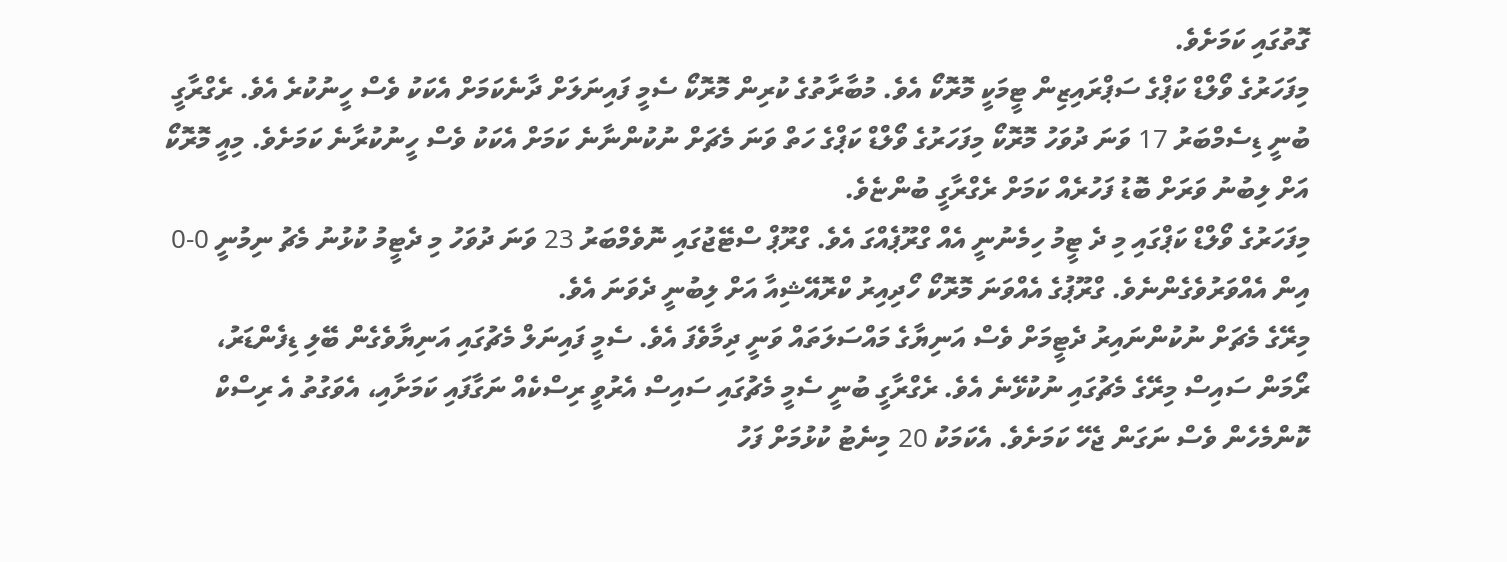ގޮތުގައި ކަމަށެވެ.
މިފަހަރުގެ ވޯލްޑް ކަޕްގެ ސަޕްރައިޒިން ޓީމަކީ މޮރޮކޯ އެވެ. މުބާރާތުގެ ކުރިން މޮރޮކޯ ސެމީ ފައިނަލަށް ދާނެކަމަށް އެކަކު ވެސް ހީނުކުރެ އެވެ. ރެގްރާގީ ބުނީ ޑިސެމްބަރު 17 ވަނަ ދުވަހު މޮރޮކޯ މިފަހަރުގެ ވޯލްޑް ކަޕްގެ ހަތް ވަނަ މެޗަށް ނުކުންނާނެ ކަމަށް އެކަކު ވެސް ހީނުކުރާނެ ކަމަށެވެ. މިއީ މޮރޮކޯ އަށް ލިބުނު ވަރަށް ބޮޑު ފަހުރެއް ކަމަށް ރެގްރާގީ ބުންޏެވެ.
މިފަހަރުގެ ވޯލްޑް ކަޕްގައި މި ދެ ޓީމު ހިމެނުނީ އެއް ގްރޫޕެއްގަ އެވެ. ގްރޫޕް ސްޓޭޖުގައި ނޮވެމްބަރު 23 ވަނަ ދުވަހު މި ދެޓީމު ކުޅުނު މެޗު ނިމުނީ 0-0 އިން އެއްވަރުވެގެންނެވެ. ގްރޫޕުގެ އެއްވަނަ މޮރޮކޯ ހޯދިއިރު ކްރޮއޭޝިއާ އަށް ލިބުނީ ދެވަނަ އެވެ.
މިރޭގެ މެޗަށް ނުކުންނައިރު ދެޓީމަށް ވެސް އަނިޔާގެ މައްސަލަތައް ވަނީ ދިމާވެފަ އެވެ. ސެމީ ފައިނަލް މެޗުގައި އަނިޔާވެގެން ބޭލި ޑިފެންޑަރު، ރޯމަން ސައިސް މިރޭގެ މެޗުގައި ނުކުޅޭނެ އެވެ. ރެގްރާގީ ބުނީ ސެމީ މެޗުގައި ސައިސް އެރުވީ ރިސްކެއް ނަގާފައި ކަމަށާއި، އެވަގުތު އެ ރިސްކް ކޮންމެހެން ވެސް ނަގަން ޖެހޭ ކަމަށެވެ. އެކަމަކު 20 މިނެޓު ކުޅުމަށް ފަހު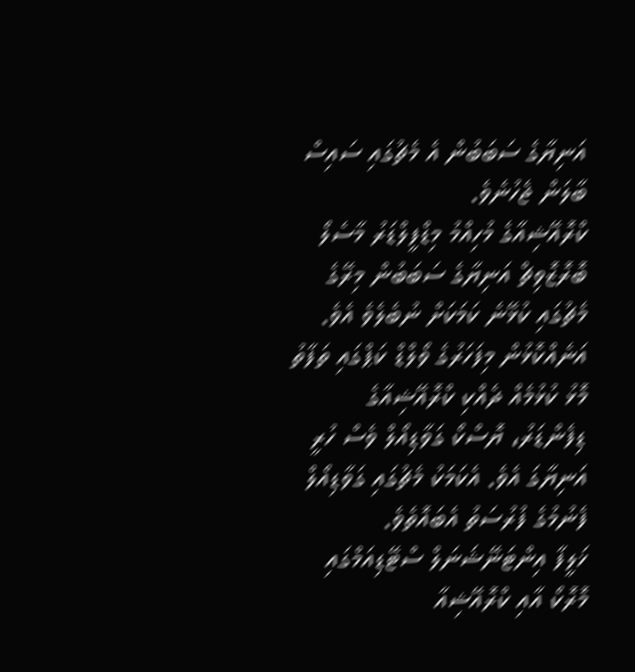އަނިޔާގެ ސަބަބުން އެ މެޗުގައި ސައިސް ބާލަން ޖެހުނެވެ.
ކްރޮއޭޝިއާގެ މުހިއްމު މިޑްފީލްޑަރު މާސެލޯ ބޮރޮޒޮވިޗް އަނިޔާގެ ސަބަބުން މިރޭގެ މެޗުގައި ކުޅޭނެ ކަމަކަށް ނުބެލެވެ އެވެ. އަނެއްކޮޅުން މިފަހަރުގެ ވޯލްޑް ކަޕްގައި ތަފާތު މޮޅު ކުޅުމެއް ދެއްކި ކްރޮއޭޝިއާގެ ޑިފެންޑަރު، ޔޮސްކޯ ގަވާޑިއޯލް ވެސް ހުރީ އަނިޔާގަ އެވެ. އެކަމަކު މެޗުގައި ގަވާޑިއޯލް ފެނުމުގެ ފުރުސަތު އެބައޮތެވެ.
ޚަލީފާ އިންޓަނޭޝަނަލް ސްޓޭޑިއަމްގައި މޮރޮކޯ އާއި ކްރޮއޭޝިއާ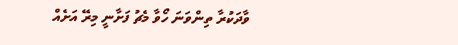ވާދަކުރާ ތިންވަނަ ހޯވާ މެޗު ފަށާނީ މިރޭ އަށެއް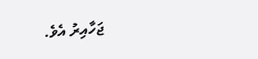ޖަހާއިރު އެވެ.